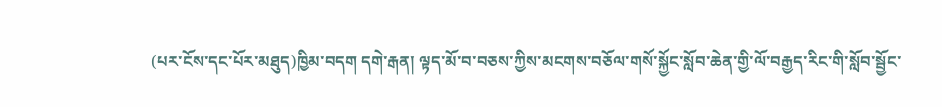(པར་ངོས་དང་པོར་མཐུད)ཁྱིམ་བདག དགེ་རྒན། ལྟད་མོ་བ་བཅས་ཀྱིས་མངགས་བཅོལ་གསོ་སྐྱོང་སློབ་ཆེན་གྱི་ལོ་བརྒྱད་རིང་གི་སློབ་སྦྱོང་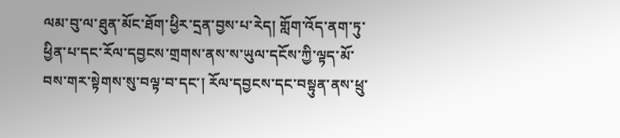ལམ་བུ་ལ་ཐུན་མོང་ཐོག་ཕྱིར་དྲན་བྱས་པ་རེད། གློག་འོད་ནག་ཏུ་ཕྱིན་པ་དང་རོལ་དབྱངས་གྲགས་ནས་ས་ཡུལ་དངོས་ཀྱི་ལྟད་མོ་བས་གར་སྟེགས་སུ་བལྟ་བ་དང་། རོལ་དབྱངས་དང་བསྟུན་ནས་ཕྲུ་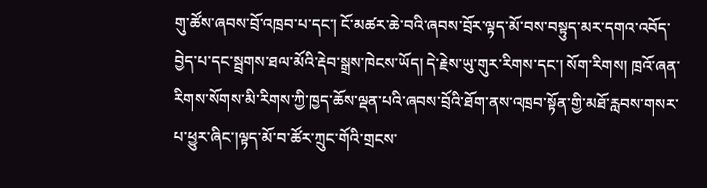གུ་ཚོས་ཞབས་བྲོ་འཁྲབ་པ་དང་། ངོ་མཚར་ཆེ་བའི་ཞབས་བྲོར་ལྟད་མོ་བས་བསྟུད་མར་དགའ་འབོད་བྱེད་པ་དང་སྦྲགས་ཐལ་མོའི་རྡེབ་སྒྲས་ཁེངས་ཡོད། དེ་རྗེས་ཡུ་གུར་རིགས་དང་། སོག་རིགས། ཁྲའོ་ཞན་རིགས་སོགས་མི་རིགས་ཀྱི་ཁྱད་ཆོས་ལྡན་པའི་ཞབས་བྲོའི་ཐོག་ནས་འཁྲབ་སྟོན་གྱི་མཐོ་རླབས་གསར་པ་ཕྱུར་ཞིང་།ལྟད་མོ་བ་ཚོར་ཀྲུང་གོའི་གྲངས་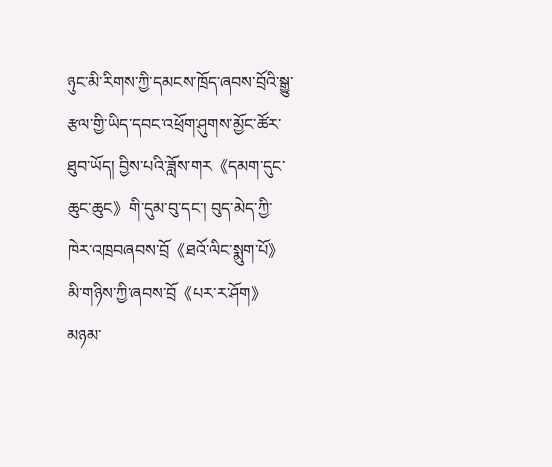ཉུང་མི་རིགས་ཀྱི་དམངས་ཁྲོད་ཞབས་བྲོའི་སྒྱུ་རྩལ་གྱི་ཡིད་དབང་འཕྲོག་ཤུགས་མྱོང་ཚོར་ཐུབ་ཡོད། བྱིས་པའི་ཟློས་གར《དམག་དུང་ཆུང་ཆུང》གི་དུམ་བུ་དང་། བུད་མེད་ཀྱི་ཁེར་འཁྲབཞབས་བྲོ《ཐའོ་ལིང་སྨུག་པོ》 མི་གཉིས་ཀྱི་ཞབས་བྲོ《པར་ར་ཤོག》 མཉམ་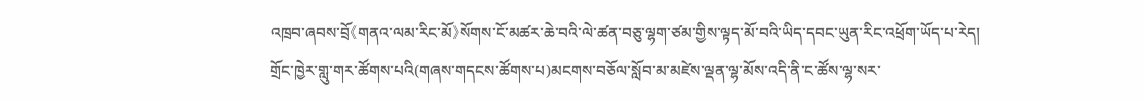འཁྲབ་ཞབས་བྲོ《གནའ་ལམ་རིང་མོ》སོགས་ངོ་མཚར་ཆེ་བའི་ལེ་ཚན་བཅུ་ལྷག་ཙམ་གྱིས་ལྟད་མོ་བའི་ཡིད་དབང་ཡུན་རིང་འཕྲོག་ཡོད་པ་རེད།
གྲོང་ཁྱེར་གླུ་གར་ཚོགས་པའི(གཞས་གདངས་ཚོགས་པ)མངགས་བཅོལ་སློབ་མ་མཛེས་ལྡན་ལྷ་མོས་འདི་ནི་ང་ཚོས་ལྷ་སར་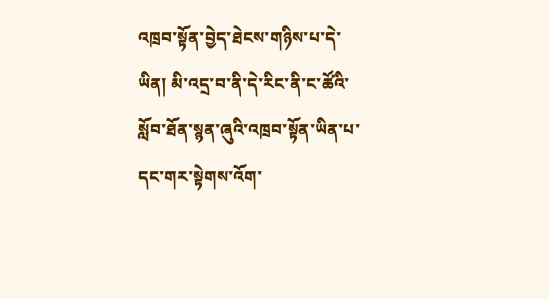འཁྲབ་སྟོན་བྱེད་ཐེངས་གཉིས་པ་དེ་ཡིན། མི་འདྲ་བ་ནི་དེ་རིང་ནི་ང་ཚོའི་སློབ་ཐོན་སྙན་ཞུའི་འཁྲབ་སྟོན་ཡིན་པ་དང་གར་སྟེགས་འོག་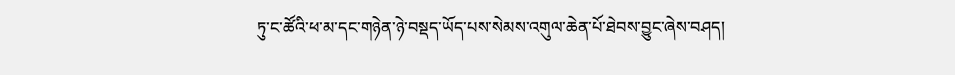ཏུ་ང་ཚོའི་ཕ་མ་དང་གཉེན་ཉེ་བསྡད་ཡོད་པས་སེམས་འགུལ་ཆེན་པོ་ཐེབས་བྱུང་ཞེས་བཤད།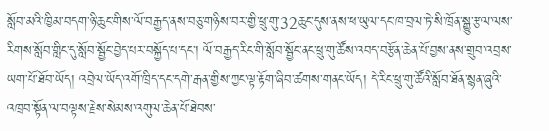སློབ་མའི་ཁྱིམ་བདག་ཉི་ཆུང་གིས་ལོ་བརྒྱད་ནས་བཅུ་གཉིས་བར་གྱི་ཕྲུ་གུ་32ཆུང་དུས་ནས་ཕ་ཡུལ་དང་ཁ་བྲལ་ཏེ་སི་ཁྲོན་སྒྱུ་རྩལ་ལས་རིགས་སློབ་གླིང་དུ་སློབ་སྦྱོང་བྱེད་པར་བསྐྱོད་པ་དང་། ལོ་བརྒྱད་རིང་གི་སློབ་སྦྱོང་ནང་ཕྲུ་གུ་ཚོས་འབད་བརྩོན་ཆེན་པོ་བྱས་ནས་གྲུབ་འབྲས་ཡག་པོ་ཐོབ་ཡོད། འབྲེལ་ཡོད་འགོ་ཁྲིད་དང་དགེ་རྒན་གྱིས་ཀྱང་ལྟ་རྟོག་ཞིབ་ཚགས་གནང་ཡོད། དེ་རིང་ཕྲུ་གུ་ཚོའི་སློབ་ཐོན་སྙན་ཞུའི་འཁྲབ་སྟོན་ལ་བལྟས་རྗེས་སེམས་འགུལ་ཆེན་པོ་ཐེབས་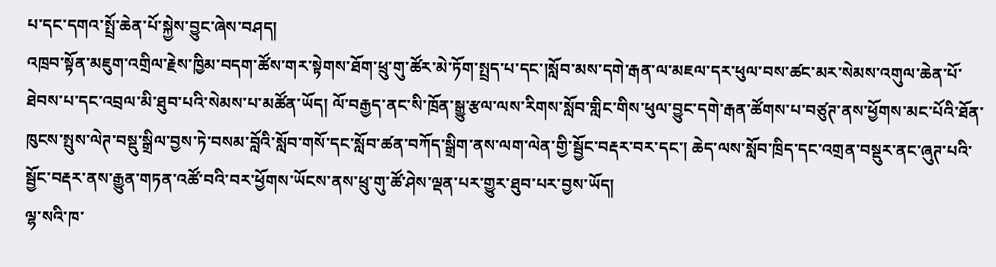པ་དང་དགའ་སྤྲོ་ཆེན་པོ་སྐྱེས་བྱུང་ཞེས་བཤད།
འཁྲབ་སྟོན་མཇུག་འགྲིལ་རྗེས་ཁྱིམ་བདག་ཚོས་གར་སྟེགས་ཐོག་ཕྲུ་གུ་ཚོར་མེ་ཏོག་སྤྲད་པ་དང་།སློབ་མས་དགེ་རྒན་ལ་མཇལ་དར་ཕུལ་བས་ཚང་མར་སེམས་འགུལ་ཆེན་པོ་ཐེབས་པ་དང་འབྲལ་མི་ཐུབ་པའི་སེམས་པ་མཚོན་ཡོད། ལོ་བརྒྱད་ནང་སི་ཁྲོན་སྒྱུ་རྩལ་ལས་རིགས་སློབ་གླིང་གིས་ཕུལ་བྱུང་དགེ་རྒན་ཚོགས་པ་བཙུཊ་ནས་ཕྱོགས་མང་པོའི་ཐོན་ཁུངས་སྤུས་ལེཊ་བསྡུ་སྒྲིལ་བྱས་ཏེ་བསམ་བློའི་སློབ་གསོ་དང་སློབ་ཚན་བཀོད་སྒྲིག་ནས་ལག་ལེན་གྱི་སྦྱོང་བརྡར་བར་དང་། ཆེད་ལས་སློབ་ཁྲིད་དང་འགྲན་བསྡུར་ནང་ཞུཊ་པའི་སྦྱོང་བརྡར་ནས་རྒྱུན་གཏན་འཚོ་བའི་བར་ཕྱོགས་ཡོངས་ནས་ཕྲུ་གུ་ཚོ་ཤེས་ལྡན་པར་གྱུར་ཐུབ་པར་བྱས་ཡོད།
ལྷ་སའི་ཁ་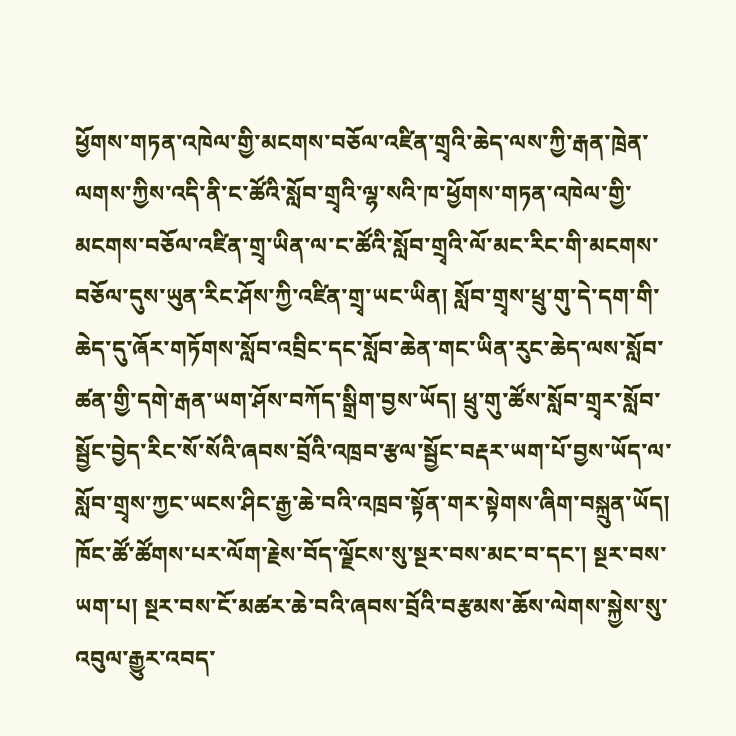ཕྱོགས་གཏན་འཁེལ་གྱི་མངགས་བཅོལ་འཛིན་གྲྭའི་ཆེད་ལས་ཀྱི་རྒན་ཁྲེན་ལགས་ཀྱིས་འདི་ནི་ང་ཚོའི་སློབ་གྲྭའི་ལྷ་སའི་ཁ་ཕྱོགས་གཏན་འཁེལ་གྱི་མངགས་བཅོལ་འཛིན་གྲྭ་ཡིན་ལ་ང་ཚོའི་སློབ་གྲྭའི་ལོ་མང་རིང་གི་མངགས་བཅོལ་དུས་ཡུན་རིང་ཤོས་ཀྱི་འཛིན་གྲྭ་ཡང་ཡིན། སློབ་གྲྭས་ཕྲུ་གུ་དེ་དག་གི་ཆེད་དུ་ཞོར་གཏོགས་སློབ་འབྲིང་དང་སློབ་ཆེན་གང་ཡིན་རུང་ཆེད་ལས་སློབ་ཚན་གྱི་དགེ་རྒན་ཡག་ཤོས་བཀོད་སྒྲིག་བྱས་ཡོད། ཕྲུ་གུ་ཚོས་སློབ་གྲྭར་སློབ་སྦྱོང་བྱེད་རིང་སོ་སོའི་ཞབས་བྲོའི་འཁྲབ་རྩལ་སྦྱོང་བརྡར་ཡག་པོ་བྱས་ཡོད་ལ་སློབ་གྲྭས་ཀྱང་ཡངས་ཤིང་རྒྱ་ཆེ་བའི་འཁྲབ་སྟོན་གར་སྟེགས་ཞིག་བསྐྲུན་ཡོད། ཁོང་ཚོ་ཚོགས་པར་ལོག་རྗེས་བོད་ལྗོངས་སུ་སྔར་བས་མང་བ་དང་། སྔར་བས་ཡག་པ། སྔར་བས་ངོ་མཚར་ཆེ་བའི་ཞབས་བྲོའི་བརྩམས་ཆོས་ལེགས་སྐྱེས་སུ་འབུལ་རྒྱུར་འབད་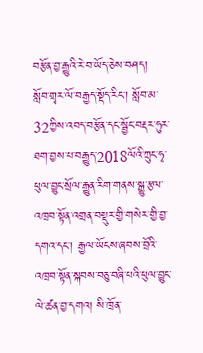བརྩོན་བྱ་རྒྱུའི་རེ་བ་ཡོད་ཅེས་བཤད།
སློབ་གྲྭར་ལོ་བརྒྱད་སྡོད་རིང་། སློབ་མ་32ཀྱིས་འབད་བརྩོན་དང་སྦྱོང་བརྡར་ཧུར་ཐག་བྱས་པ་བརྒྱུད་2018ལོའི་ཀྲུང་ཧྭ་ཕུལ་བྱུང་སྲོལ་རྒྱུན་རིག་གནས་སྒྱུ་རྩལ་འཁྲབ་སྟོན་འགྲན་བསྡུར་གྱི་གསེར་གྱི་བྱ་དགའ་དང་། རྒྱལ་ཡོངས་ཞབས་བྲོའི་འཁྲབ་སྟོན་སྐབས་བཅུ་བཞི་པའི་ཕུལ་བྱུང་ལེ་ཚན་བྱ་དགའ། སི་ཁྲོན་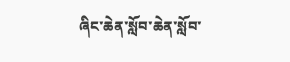ཞིང་ཆེན་སློབ་ཆེན་སློབ་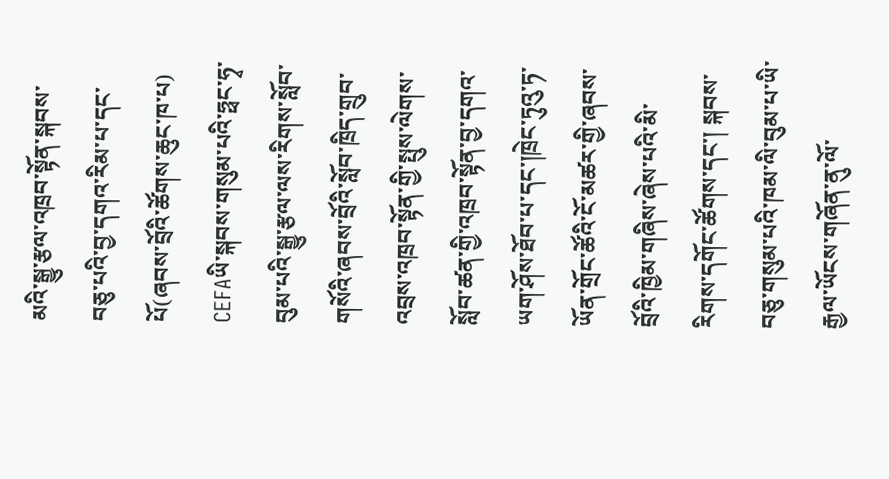མའི་སྒྱུ་རྩལ་འཁྲབ་སྟོན་སྐབས་བཅུ་པའི་བྱ་དགའ་རིམ་པ་དང་པོ(ཞབས་བྲོའི་ཚོགས་ཆུང་ཁ་པ) CEFAཡི་སྐབས་གསུམ་པའི་ཧྥང་ཧྭ་བུམ་པའི་སྒྱུ་རྩལ་ལས་རིགས་སློབ་གསོའི་ཞབས་བྲོའི་སློབ་ཁྲིད་གྲུབ་འབྲས་འཁྲབ་སྟོན་གྱི་སྤུས་ལེགས་སློབ་ཚན་གྱི་འཁྲབ་སྟོན་བྱ་དགའ་ཡག་ཤོས་ཐོབ་པ་དང་།ཁྲེང་ཏུའུ་ཏ་ཡོན་གྲོང་ཚོའི་ངོ་མཚར་གྱི་ཞབས་བྲོའི་ཁྱིམ་གཞིས་ཞེས་པའི་མི་རིགས་དགོང་ཚོགས་དང་། སྐབས་བཅུ་གསུམ་པའི་ཁམ་ལི་བུམ་པ་ཡི་རྒྱལ་ཡོངས་གཞོན་ནུ་ལོ་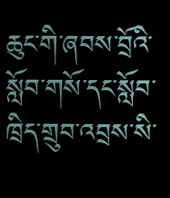ཆུང་གི་ཞབས་བྲོའི་སློབ་གསོ་དང་སློབ་ཁྲིད་གྲུབ་འབྲས་སི་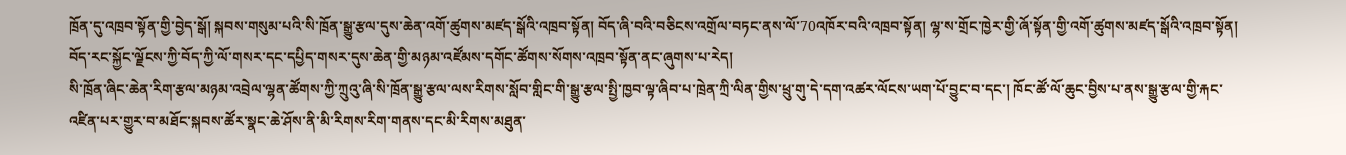ཁྲོན་དུ་འཁྲབ་སྟོན་གྱི་བྱེད་སྒོ། སྐབས་གསུམ་པའི་སི་ཁྲོན་སྒྱུ་རྩལ་དུས་ཆེན་འགོ་ཚུགས་མཛད་སྒོའི་འཁྲབ་སྟོན། བོད་ཞི་བའི་བཅིངས་འགྲོལ་བཏང་ནས་ལོ་70འཁོར་བའི་འཁྲབ་སྟོན། ལྷ་ས་གྲོང་ཁྱེར་གྱི་ཞོ་སྟོན་གྱི་འགོ་ཚུགས་མཛད་སྒོའི་འཁྲབ་སྟོན། བོད་རང་སྐྱོང་ལྗོངས་ཀྱི་བོད་ཀྱི་ལོ་གསར་དང་དཔྱིད་གསར་དུས་ཆེན་གྱི་མཉམ་འཛོམས་དགོང་ཚོགས་སོགས་འཁྲབ་སྟོན་ནང་ཞུགས་པ་རེད།
སི་ཁྲོན་ཞིང་ཆེན་རིག་རྩལ་མཉམ་འབྲེལ་ལྷན་ཚོགས་ཀྱི་ཀྲུའུ་ཞི་སི་ཁྲོན་སྒྱུ་རྩལ་ལས་རིགས་སློབ་གླིང་གི་སྒྱུ་རྩལ་སྤྱི་ཁྱབ་ལྟ་ཞིབ་པ་ཁྲེན་ཀྲི་ལིན་གྱིས་ཕྲུ་གུ་དེ་དག་འཚར་ལོངས་ཡག་པོ་བྱུང་བ་དང་། ཁོང་ཚོ་ལོ་ཆུང་བྱིས་པ་ནས་སྒྱུ་རྩལ་གྱི་རྐང་འཛིན་པར་གྱུར་བ་མཐོང་སྐབས་ཚོར་སྣང་ཆེ་ཤོས་ནི་མི་རིགས་རིག་གནས་དང་མི་རིགས་མཐུན་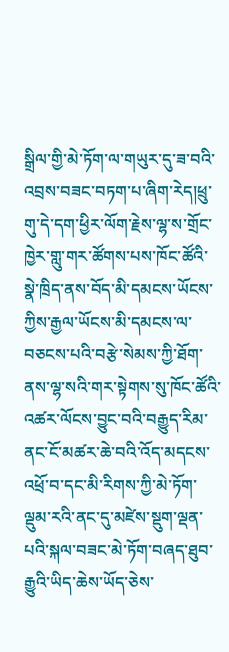སྒྲིལ་གྱི་མེ་ཏོག་ལ་གཡུར་དུ་ཟ་བའི་འབྲས་བཟང་བཏག་པ་ཞིག་རེད།ཕྲུ་གུ་དེ་དག་ཕྱིར་ལོག་རྗེས་ལྷ་ས་གྲོང་ཁྱེར་གླུ་གར་ཚོགས་པས་ཁོང་ཚོའི་སྣེ་ཁྲིད་ནས་བོད་མི་དམངས་ཡོངས་ཀྱིས་རྒྱལ་ཡོངས་མི་དམངས་ལ་བཅངས་པའི་བརྩེ་སེམས་ཀྱི་ཐོག་ནས་ལྷ་སའི་གར་སྟེགས་སུ་ཁོང་ཚོའི་འཚར་ལོངས་བྱུང་བའི་བརྒྱུད་རིམ་ནང་ངོ་མཚར་ཆེ་བའི་འོད་མདངས་འཕྲོ་བ་དང་མི་རིགས་ཀྱི་མེ་ཏོག་ལྡུམ་རའི་ནང་དུ་མཛེས་སྡུག་ལྡན་པའི་སྐལ་བཟང་མེ་ཏོག་བཞད་ཐུབ་རྒྱུའི་ཡིད་ཆེས་ཡོད་ཅེས་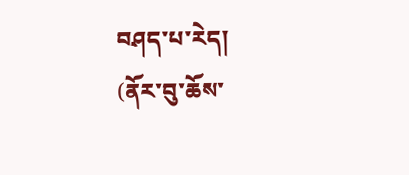བཤད་པ་རེད།
(ནོར་བུ་ཆོས་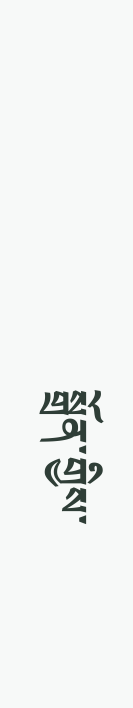སྒྲོན་གྱིས་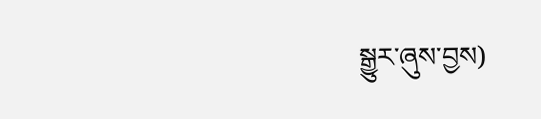སྒྱུར་ཞུས་བྱས)